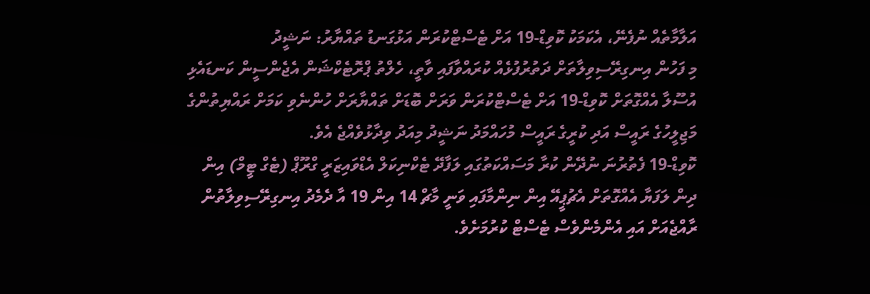އަލާމާތެއް ނުފެނޭ، އެކަމަކު ކޮވިޑް-19 އަށް ޓެސްޓްކުރަން އަޅުގަނޑު ތައްޔާރު: ނަޝީދު
މި ފަހުން އިނގިރޭސިވިލާތަށް ދަތުރުފުޅެއް ކުރައްވާފައި ވާތީ، ހެލްތު ޕްރޮޓެކްޝަން އެޖެންސީން ކަނޑައެޅި އުސޫލާ އެއްގޮތަށް ކޮވިޑް-19 އަށް ޓެސްޓްކުރަން ވަރަށް ބޮޑަށް ތައްޔާރަށް ހުންނެވި ކަމަށް ރައްޔިތުންގެ މަޖިލީހުގެ ރައީސް އަދި ކުރީގެ ރައީސް މުހައްމަދު ނަޝީދު މިއަދު ވިދާޅުވެއްޖެ އެވެ.
ކޮވިޑް-19 ފެތުރުނަ ނުދޭން ކުރާ މަސައްކަތުގައި ލަފާދޭ ޓެކްނިކަލް އެޑްވައިޒަރީ ގްރޫޕް (ޓެގް ޓީމް) އިން ދިން ލަފަޔާ އެއްގޮތަށް އެޗުޕީއޭ އިން ނިންމާފައި ވަނީ މާޗް 14 އިން 19 އާ ދެމެދު އިނގިރޭސިވިލާތުން ރާއްޖެއަށް އައި އެންމެންވެސް ޓެސްޓް ކުރުމަށެވެ.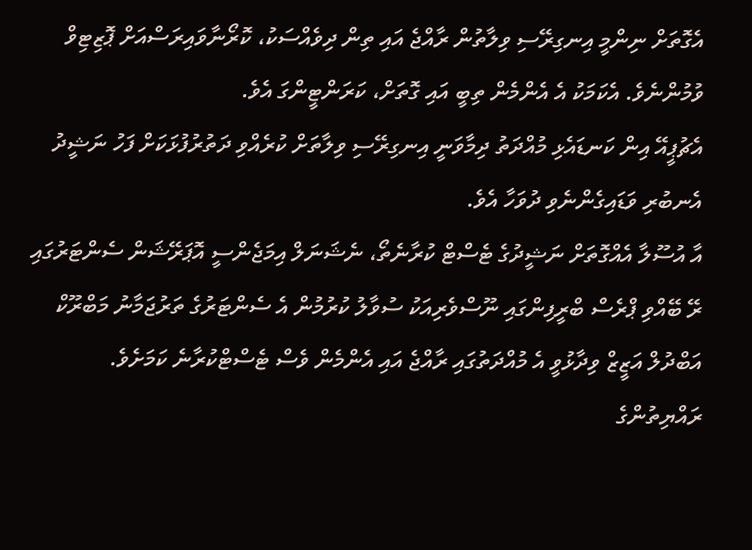އެގޮތަށް ނިންމީ އިނގިރޭސި ވިލާތުން ރާއްޖެ އައި ތިން ދިވެއްސަކު، ކޮރޯނާވައިރަސްއަށް ޕޮޒިޓިވް ވުމުންނެވެ. އެކަމަކު އެ އެންމެން ތިބީ އައި ގޮތަށް، ކަރަންޓީންގަ އެވެ.
އެޗުޕީއޭ އިން ކަނޑައެޅި މުއްދަތު ދިމާވަނީ އިނގިރޭސި ވިލާތަށް ކުރެއްވި ދަތުރުފުޅަކަށް ފަހު ނަޝީދު އެނބުރި ވަޑައިގެންނެވި ދުވަހާ އެވެ.
އާ އުސޫލާ އެއްގޮތަށް ނަޝީދުގެ ޓެސްޓް ކުރާނެތޯ، ނެޝަނަލް އިމަޖެންސީ އޮޕަރޭޝަން ސެންޓަރުގައި ރޭ ބޭއްވި ޕްރެސް ބްރީފިންގައި ނޫސްވެރިއަކު ސުވާލު ކުރުމުން އެ ސެންޓަރުގެ ތަރުޖަމާނު މަބްރޫކް އަބްދުލް އަޒީޒް ވިދާޅުވީ އެ މުއްދަތުގައި ރާއްޖެ އައި އެންމެން ވެސް ޓެސްޓްކުރާނެ ކަމަށެވެ.
ރައްޔިތުންގެ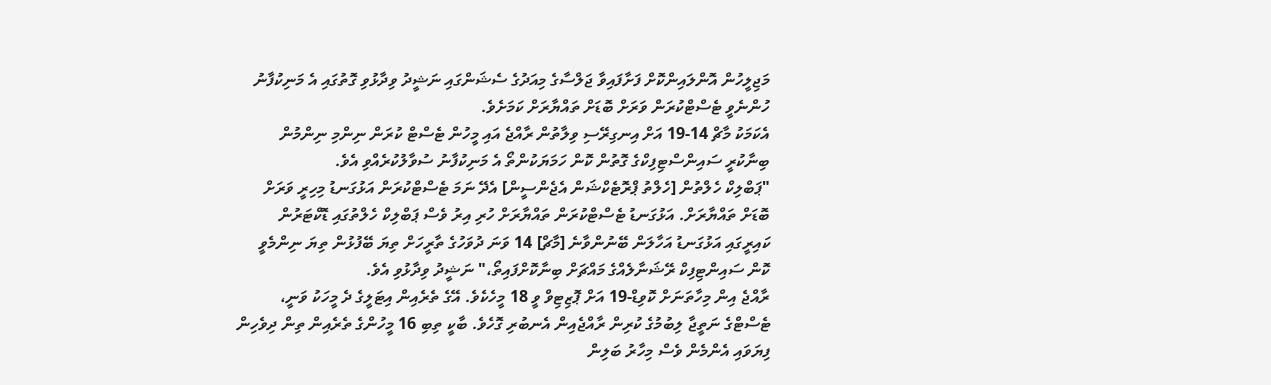މަޖިލީހުން އޮންލައިންކޮށް ފަށާފައިވާ ޖަލްސާގެ މިއަދުގެ ސެޝަންގައި ނަޝީދު ވިދާޅުވި ގޮތުގައި އެ މަނިކުފާނު ހުންނެވީ ޓެސްޓްކުރަން ވަރަށް ބޮޑަށް ތައްޔާރަށް ކަމަށެވެ.
އެކަމަކު މާޗް 14-19 އަށް އިނގިރޭސި ވިލާތުން ރާއްޖެ އައި މީހުން ޓެސްޓް ކުރަން ނިންމި ނިންމުން ބިނާކުރީ ސައިންސްޓިފިކްގެ ގޮތުން ކޮން ހަމަޔަކުންތޯ އެ މަނިކުފާނު ސުވާލުކުރެއްވި އެވެ.
"ޕަބްލިކް ހެލްތުން [ހެލްތު ޕްރޮޓެކްޝަން އެޖެންސީން] އެދޭ ނަމަ ޓެސްޓްކުރަން އަޅުގަނޑު މިހިރީ ވަރަށް ބޮޑަށް ތައްޔާރަށް. އަޅުގަނޑު ޓެސްޓްކުރަން ތައްޔާރަށް ހުރި އިރު ވެސް ޕަބްލިކް ހެލްތުގައި ޑޮކްޓަރުން ކައިރީގައި އަޅުގަނޑު އަހާލަން ބޭނުންވާނެ [މާޗް] 14 ވަނަ ދުވަހުގެ ތާރީހަށް ތިޔަ ބޭފުޅުން ތިޔަ ނިންމެވީ ކޮން ސައިންޓިފިކް ރޭޝަނާލެއްގެ މައްޗަށް ބިނާކޮށްފައިތޯ،" ނަޝީދު ވިދާޅުވި އެވެ.
ރާއްޖެ އިން މިހާތަނަށް ކޮވިޑް-19 އަށް ޕޮޒިޓިވް ވީ 18 މީހެކެވެ. އޭގެ ތެރެއިން އިޓަލީގެ ދެ މީހަކު ވަނީ، ޓެސްޓްގެ ނަތީޖާ ލިބުމުގެ ކުރިން ރާއްޖެއިން އެނބުރި ގޮހެވެ. ބާކީ ތިބި 16 މީހުންގެ ތެރެއިން ތިން ދިވެހިން ފިޔަވައި އެންމެން ވެސް މިހާރު ބަލިން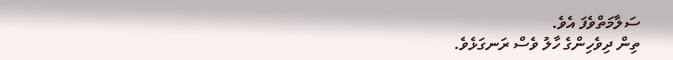ސަލާމަތްވެފަ އެވެ.
ތިން ދިވެހިންގެ ހާލު ވެސް ރަނގަޅެވެ.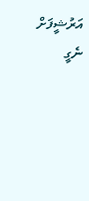އަރުޝީފަށް ނެގީ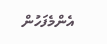އެންމެފަހުން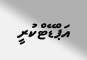އަޕްޑޭޓްކުރީ